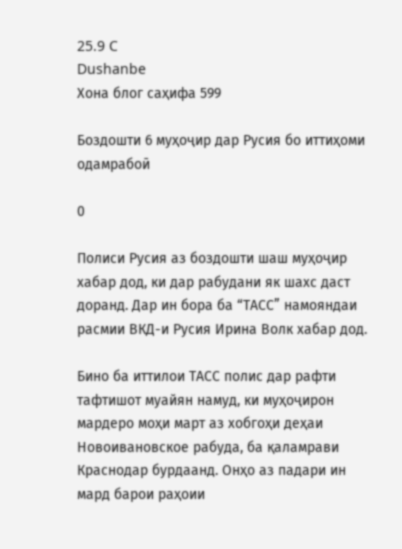25.9 C
Dushanbe
Хона блог саҳифа 599

Боздошти 6 муҳоҷир дар Русия бо иттиҳоми одамрабоӣ

0

Полиси Русия аз боздошти шаш муҳоҷир хабар дод, ки дар рабудани як шахс даст доранд. Дар ин бора ба “ТАСС” намояндаи расмии ВКД-и Русия Ирина Волк хабар дод.

Бино ба иттилои ТАСС полис дар рафти тафтишот муайян намуд, ки муҳоҷирон мардеро моҳи март аз хобгоҳи деҳаи Новоивановское рабуда, ба қаламрави Краснодар бурдаанд. Онҳо аз падари ин мард барои раҳоии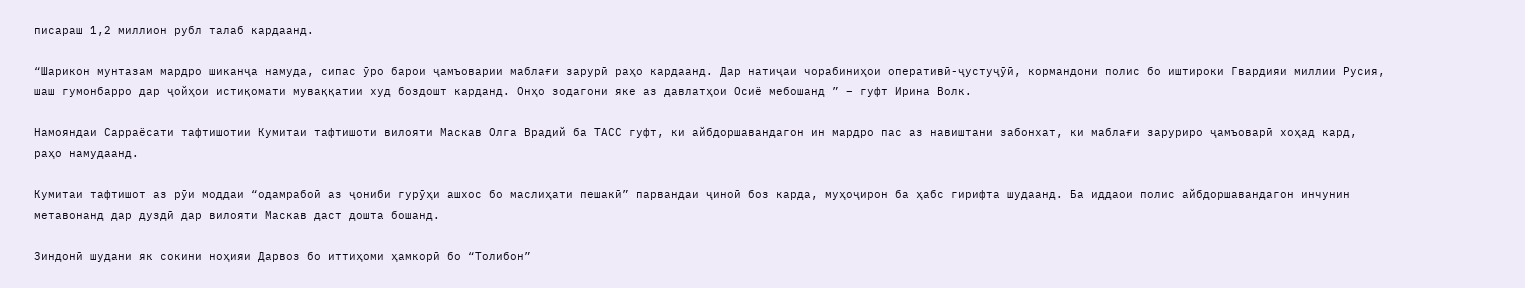писараш 1,2 миллион рубл талаб кардаанд.

“Шарикон мунтазам мардро шиканҷа намуда, сипас ӯро барои ҷамъоварии маблағи зарурӣ раҳо кардаанд. Дар натиҷаи чорабиниҳои оперативӣ-ҷустуҷӯӣ, кормандони полис бо иштироки Гвардияи миллии Русия, шаш гумонбарро дар ҷойҳои истиқомати муваққатии худ боздошт карданд. Онҳо зодагони яке аз давлатҳои Осиё мебошанд ” – гуфт Ирина Волк.

Намояндаи Сарраёсати тафтишотии Кумитаи тафтишоти вилояти Маскав Олга Врадий ба ТАСС гуфт, ки айбдоршавандагон ин мардро пас аз навиштани забонхат, ки маблағи заруриро ҷамъоварӣ хоҳад кард, раҳо намудаанд.

Кумитаи тафтишот аз рӯи моддаи “одамрабоӣ аз ҷониби гурӯҳи ашхос бо маслиҳати пешакӣ” парвандаи ҷиноӣ боз карда, муҳоҷирон ба ҳабс гирифта шудаанд. Ба иддаои полис айбдоршавандагон инчунин метавонанд дар дуздӣ дар вилояти Маскав даст дошта бошанд.

Зиндонӣ шудани як сокини ноҳияи Дарвоз бо иттиҳоми ҳамкорӣ бо “Толибон”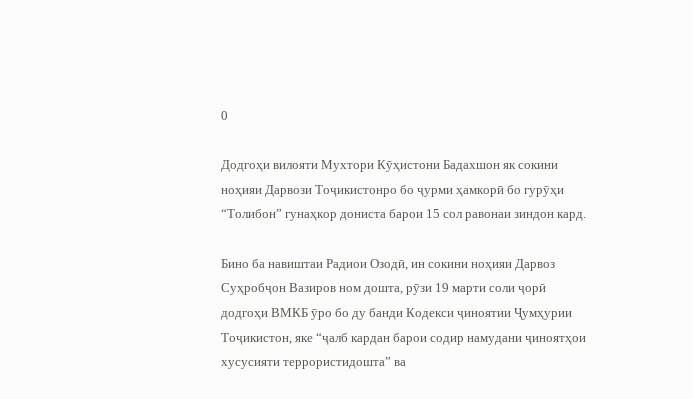0

Додгоҳи вилояти Мухтори Кӯҳистони Бадахшон як сокини ноҳияи Дарвози Тоҷикистонро бо ҷурми ҳамкорӣ бо гурӯҳи “Толибон” гунаҳкор дониста барои 15 сол равонаи зиндон кард.

Бино ба навиштаи Радиои Озодӣ, ин сокини ноҳияи Дарвоз Суҳробҷон Вазиров ном дошта, рӯзи 19 марти соли ҷорӣ додгоҳи ВМКБ ӯро бо ду банди Кодекси ҷиноятии Ҷумҳурии Тоҷикистон, яке “ҷалб кардан барои содир намудани ҷиноятҳои хусусияти террористидошта” ва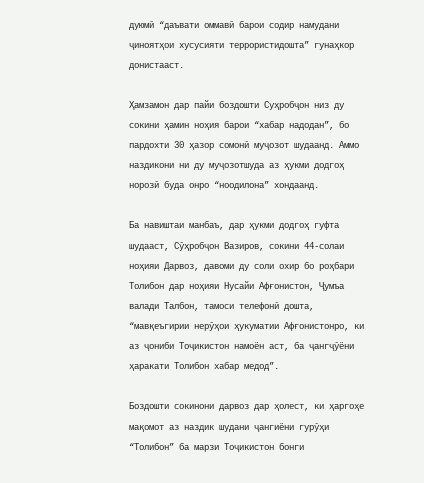дуюмӣ “даъвати оммавӣ барои содир намудани ҷиноятҳои хусусияти террористидошта” гунаҳкор донистааст.

Ҳамзамон дар пайи боздошти Суҳробҷон низ ду сокини ҳамин ноҳия барои “хабар надодан”, бо пардохти 30 ҳазор сомонӣ муҷозот шудаанд. Аммо наздикони ни ду муҷозотшуда аз ҳукми додгоҳ норозӣ буда онро “ноодилона” хондаанд.

Ба навиштаи манбаъ, дар ҳукми додгоҳ гуфта шудааст, Сӯҳробҷон Вазиров, сокини 44-солаи ноҳияи Дарвоз, давоми ду соли охир бо роҳбари Толибон дар ноҳияи Нусайи Афғонистон, Ҷумъа валади Талбон, тамоси телефонӣ дошта, “мавқеъгирии нерӯҳои ҳукуматии Афғонистонро, ки аз ҷониби Тоҷикистон намоён аст, ба ҷангҷӯёни ҳаракати Толибон хабар медод”.

Боздошти сокинони дарвоз дар ҳолест, ки ҳаргоҳе мақомот аз наздик шудани ҷангиёни гурӯҳи “Толибон” ба марзи Тоҷикистон бонги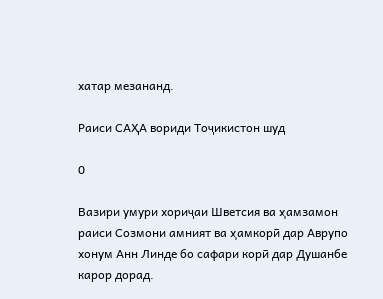хатар мезананд.

Раиси САҲА вориди Тоҷикистон шуд

0

Вазири умури хориҷаи Шветсия ва ҳамзамон раиси Созмони амният ва ҳамкорӣ дар Аврупо хонум Анн Линде бо сафари корӣ дар Душанбе карор дорад.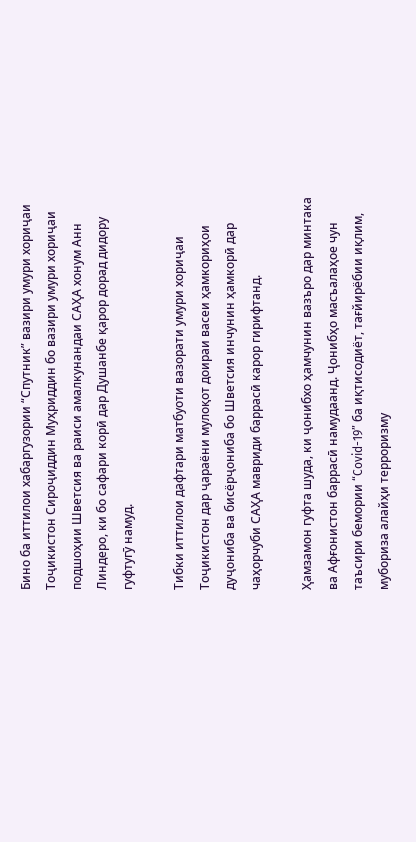Бино ба иттилои хабаргузории “Спутник” вазири умури хориҷаи Тоҷикистон Сироҷиддин Муҳриддин бо вазири умури хориҷаи подшоҳии Шветсия ва раиси амалкунандаи САҲА хонум Анн Линдеро, ки бо сафари корӣ дар Душанбе қарор дорад дидору гуфтугӯ намуд.

Тибки иттилои дафтари матбуоти вазорати умури хориҷаи Тоҷикистон дар ҷараёни мулоқот доираи васеи ҳамкориҳои дуҷониба ва бисёрҷониба бо Шветсия инчунин ҳамкорӣ дар чаҳорчуби САҲА мавриди баррасӣ карор гирифтанд.

Ҳамзамон гуфта шуда, ки ҷонибхо ҳамчунин вазъро дар минтака ва Афғонистон баррасӣ намудаанд. Ҷонибҳо масъалаҳое чун таъсири бемории “Covid-19” ба иқтисодиёт, тағйирёбии иқлим, мубориза алайҳи терроризму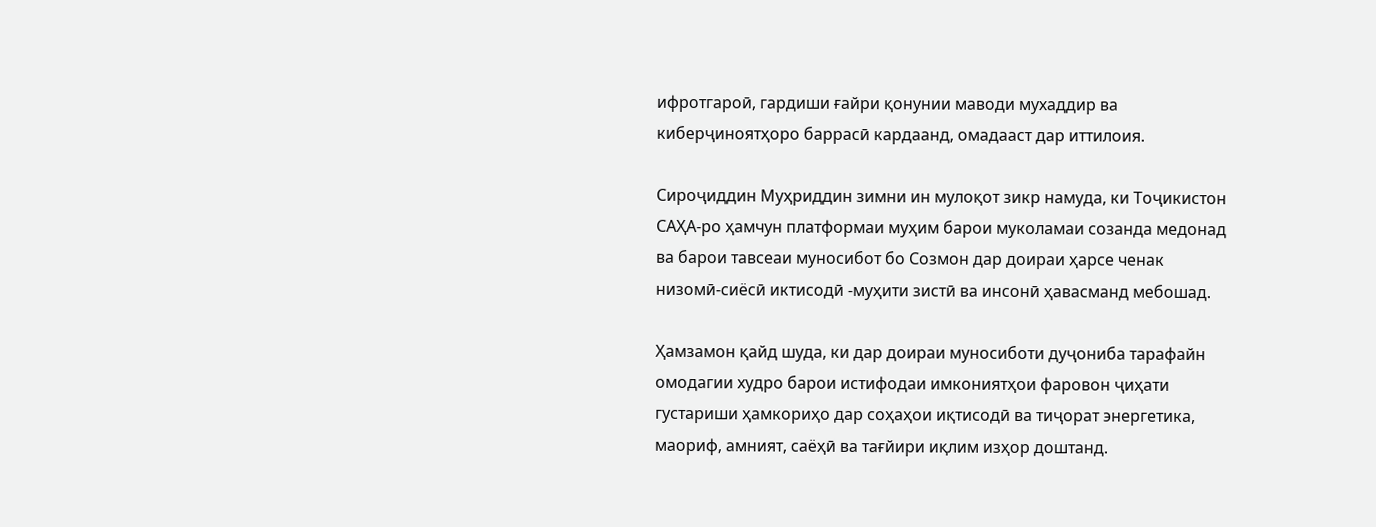ифротгароӣ, гардиши ғайри қонунии маводи мухаддир ва киберҷиноятҳоро баррасӣ кардаанд, омадааст дар иттилоия.

Сироҷиддин Муҳриддин зимни ин мулоқот зикр намуда, ки Тоҷикистон САҲА-ро ҳамчун платформаи муҳим барои муколамаи созанда медонад ва барои тавсеаи муносибот бо Созмон дар доираи ҳарсе ченак низомӣ-сиёсӣ иктисодӣ -муҳити зистӣ ва инсонӣ ҳавасманд мебошад.

Ҳамзамон қайд шуда, ки дар доираи муносиботи дуҷониба тарафайн омодагии худро барои истифодаи имкониятҳои фаровон ҷиҳати густариши ҳамкориҳо дар соҳаҳои иқтисодӣ ва тиҷорат энергетика, маориф, амният, саёҳӣ ва тағйири иқлим изҳор доштанд.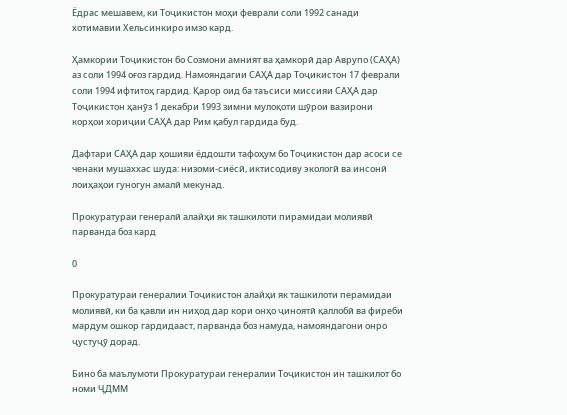Ёдрас мешавем, ки Тоҷикистон моҳи феврали соли 1992 санади хотимавии Хельсинкиро имзо кард.

Ҳамкории Тоҷикистон бо Созмони амният ва ҳамкорӣ дар Аврупо (САҲА) аз соли 1994 оғоз гардид. Намояндагии САҲА дар Тоҷикистон 17 феврали соли 1994 ифтитоҳ гардид. Қарор оид ба таъсиси миссияи САҲА дар Тоҷикистон ҳанӯз 1 декабри 1993 зимни мулоқоти шӯрои вазирони корҳои хориҷии САҲА дар Рим қабул гардида буд.

Дафтари САҲА дар ҳошияи ёддошти тафоҳум бо Тоҷикистон дар асоси се ченаки мушаххас шуда: низоми-сиёсӣ, иктисодиву экологӣ ва инсонӣ лоиҳаҳои гуногун амалӣ мекунад.

Прокуратураи генералӣ алайҳи як ташкилоти пирамидаи молиявӣ парванда боз кард

0

Прокуратураи генералии Тоҷикистон алайҳи як ташкилоти перамидаи молиявӣ, ки ба қавли ин ниҳод дар кори онҳо ҷиноятӣ қаллобӣ ва фиреби мардум ошкор гардидааст, парванда боз намуда, намояндагони онро ҷустуҷӯ дорад.

Бино ба маълумоти Прокуратураи генералии Тоҷикистон ин ташкилот бо номи ҶДММ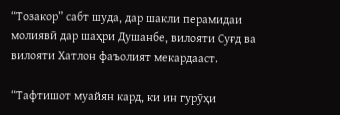“Тозакор” сабт шуда, дар шакли перамидаи молиявӣ дар шаҳри Душанбе, вилояти Суғд ва вилояти Хатлон фаъолият мекардааст.

“Тафтишот муайян кард, ки ин гурӯҳи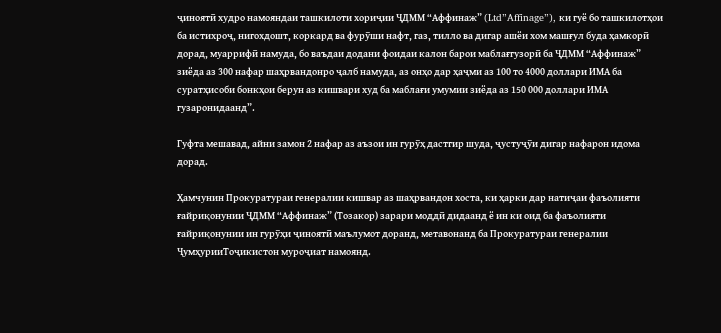ҷиноятӣ худро намояндаи ташкилоти хориҷии ҶДММ “Аффинаж” (Ltd”Affinage”), ки гуё бо ташкилотҳои ба истихроҷ, нигохдошт, коркард ва фурӯши нафт, газ, тилло ва дигар ашёи хом машғул буда ҳамкорӣ дорад, муаррифӣ намуда, бо ваъдаи додани фоидаи калон барои маблағгузорӣ ба ҶДММ “Аффинаж” зиёда аз 300 нафар шаҳрвандонро ҷалб намуда, аз онҳо дар ҳаҷми аз 100 то 4000 доллари ИМА ба суратҳисоби бонкҳои берун аз кишвари худ ба маблағи умумии зиёда аз 150 000 доллари ИМА гузаронидаанд”.

Гуфта мешавад, айни замон 2 нафар аз аъзои ин гурӯҳ дастгир шуда, ҷустуҷӯи дигар нафарон идома дорад.

Ҳамчунин Прокуратураи генералии кишвар аз шаҳрвандон хоста, ки ҳарки дар натиҷаи фаъолияти ғайриқонунии ҶДММ “Аффинаж” (Тозакор) зарари моддӣ дидаанд ё ин ки оид ба фаъолияти ғайриқонунии ин гурӯҳи ҷиноятӣ маълумот доранд, метавонанд ба Прокуратураи генералии ҶумҳурииТоҷикистон муроҷиат намоянд.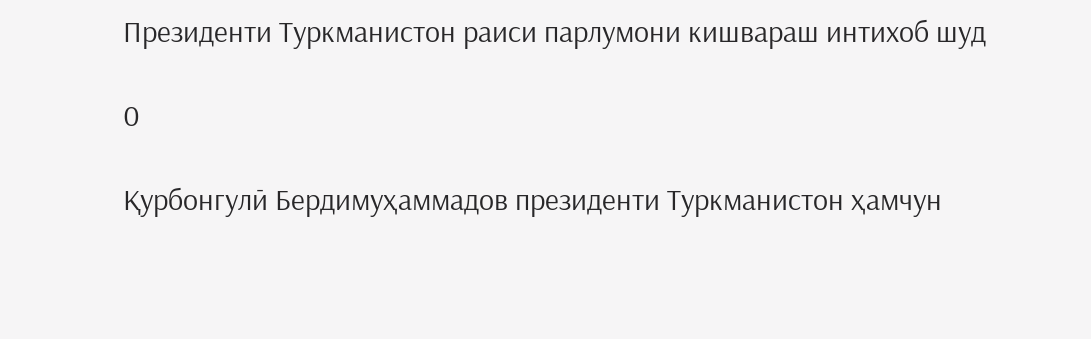Президенти Туркманистон раиси парлумони кишвараш интихоб шуд

0

Қурбонгулӣ Бердимуҳаммадов президенти Туркманистон ҳамчун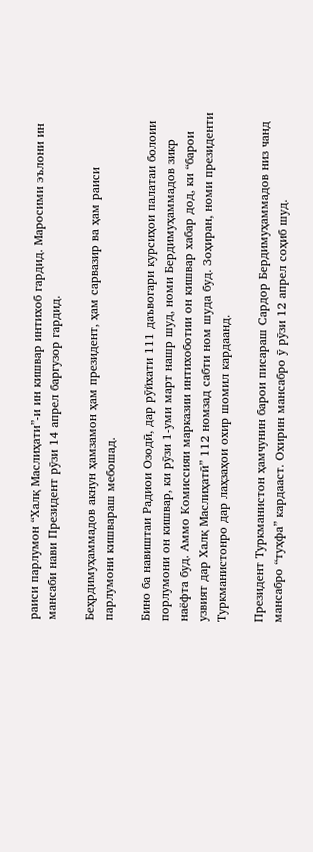раиси парлумон “Халқ Маслиҳати”-и ин кишвар интихоб гардид. Маросими эълони ин мансаби нави Президент рӯзи 14 апрел баргузор гардид.

Беҳрдимуҳаммадов акнун ҳамзамон ҳам президент, ҳам сарвазир ва ҳам раиси парлумони кишвараш мебошад.

Бино ба навиштаи Радиои Озодӣ, дар рӯйхати 111 даъвогари курсиҳои палатаи болоии порлумони он кишвар, ки рӯзи 1-уми март нашр шуд, номи Бердимуҳаммадов зикр наёфта буд. Аммо Комиcсияи марказии интихоботии он кишвар хабар дод, ки “барои узвият дар Халқ Маслиҳатӣ” 112 номзад сабти ном шуда буд. Зоҳиран, номи президенти Туркманистонро дар лаҳзаҳои охир шомил кардаанд.

Президент Туркманистон ҳамчунин барои писараш Сардор Бердимуҳаммадов низ чанд мансабро “туҳфа” кардааст. Охирин мансабро ӯ рӯзи 12 апрел соҳиб шуд.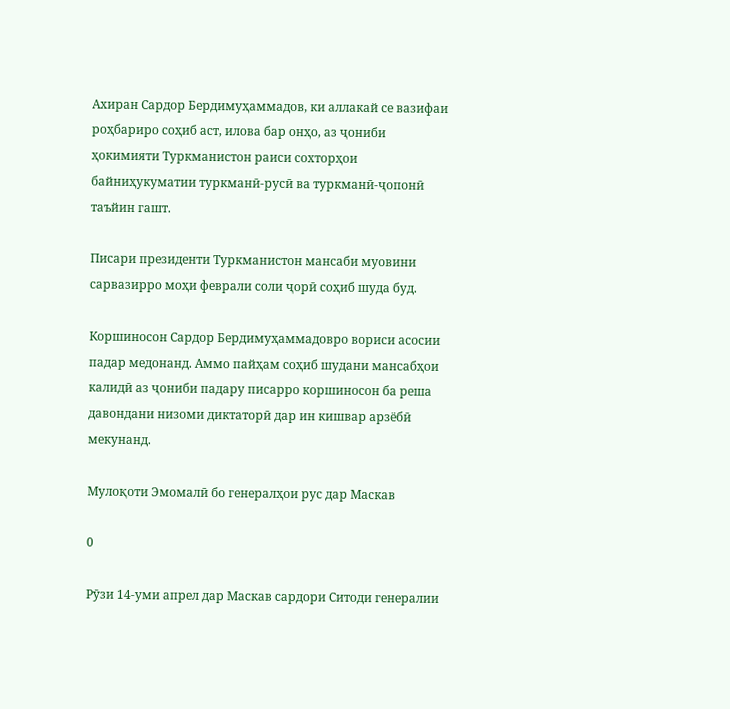Ахиран Сардор Бердимуҳаммадов, ки аллакай се вазифаи роҳбариро соҳиб аст, илова бар онҳо, аз ҷониби ҳокимияти Туркманистон раиси сохторҳои байниҳукуматии туркманӣ-русӣ ва туркманӣ-ҷопонӣ таъйин гашт.

Писари президенти Туркманистон мансаби муовини сарвазирро моҳи феврали соли ҷорӣ соҳиб шуда буд.

Коршиносон Сардор Бердимуҳаммадовро вориси асосии падар медонанд. Аммо пайҳам соҳиб шудани мансабҳои калидӣ аз ҷониби падару писарро коршиносон ба реша давондани низоми диктаторӣ дар ин кишвар арзёбӣ мекунанд.

Мулоқоти Эмомалӣ бо генералҳои рус дар Маскав

0

Рӯзи 14-уми апрел дар Маскав сардори Ситоди генералии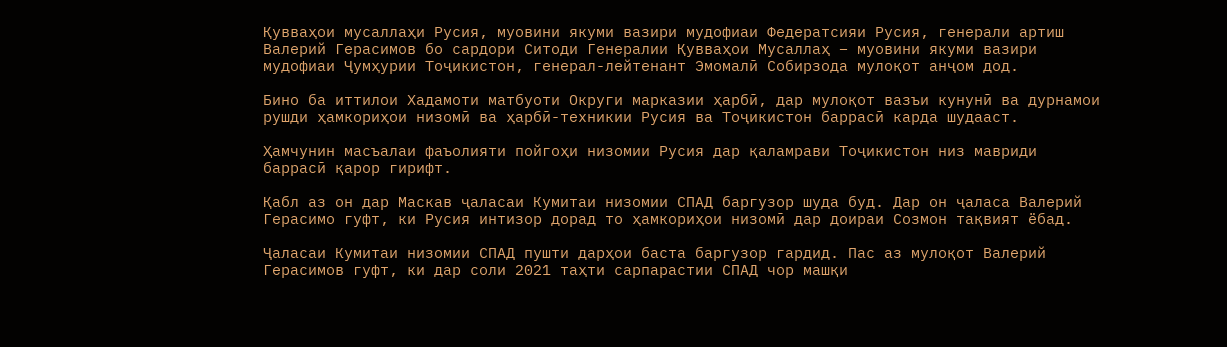Қувваҳои мусаллаҳи Русия, муовини якуми вазири мудофиаи Федератсияи Русия, генерали артиш Валерий Герасимов бо сардори Ситоди Генералии Қувваҳои Мусаллаҳ – муовини якуми вазири мудофиаи Ҷумҳурии Тоҷикистон, генерал-лейтенант Эмомалӣ Собирзода мулоқот анҷом дод.

Бино ба иттилои Хадамоти матбуоти Округи марказии ҳарбӣ, дар мулоқот вазъи кунунӣ ва дурнамои рушди ҳамкориҳои низомӣ ва ҳарбӣ-техникии Русия ва Тоҷикистон баррасӣ карда шудааст.

Ҳамчунин масъалаи фаъолияти пойгоҳи низомии Русия дар қаламрави Тоҷикистон низ мавриди баррасӣ қарор гирифт.

Қабл аз он дар Маскав ҷаласаи Кумитаи низомии СПАД баргузор шуда буд. Дар он ҷаласа Валерий Герасимо гуфт, ки Русия интизор дорад то ҳамкориҳои низомӣ дар доираи Созмон тақвият ёбад.

Ҷаласаи Кумитаи низомии СПАД пушти дарҳои баста баргузор гардид. Пас аз мулоқот Валерий Герасимов гуфт, ки дар соли 2021 таҳти сарпарастии СПАД чор машқи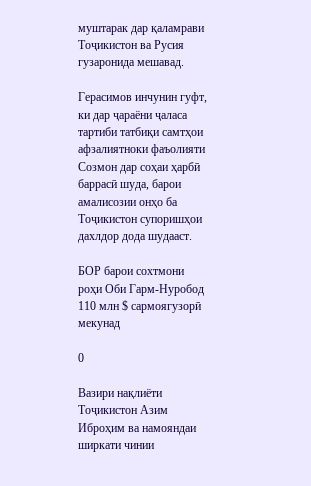муштарак дар қаламрави Тоҷикистон ва Русия гузаронида мешавад.

Герасимов инчунин гуфт, ки дар ҷараёни ҷаласа тартиби татбиқи самтҳои афзалиятноки фаъолияти Созмон дар соҳаи ҳарбӣ баррасӣ шуда, барои амалисозии онҳо ба Тоҷикистон супоришҳои дахлдор дода шудааст.

БОР барои сохтмони роҳи Оби Гарм-Нуробод 110 млн $ сармоягузорӣ мекунад

0

Вазири нақлиёти Тоҷикистон Азим Иброҳим ва намояндаи ширкати чинии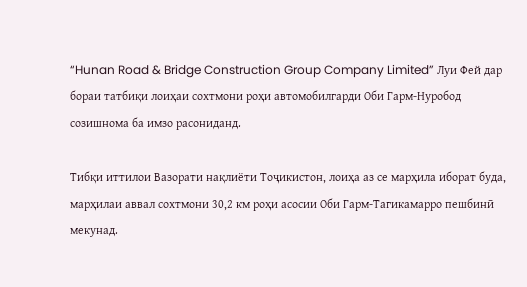“Hunan Road & Bridge Construction Group Company Limited” Луи Фей дар бораи татбиқи лоиҳаи сохтмони роҳи автомобилгарди Оби Гарм-Нуробод созишнома ба имзо расониданд.

Тибқи иттилои Вазорати нақлиёти Тоҷикистон, лоиҳа аз се марҳила иборат буда, марҳилаи аввал сохтмони 30,2 км роҳи асосии Оби Гарм-Тагикамарро пешбинӣ мекунад.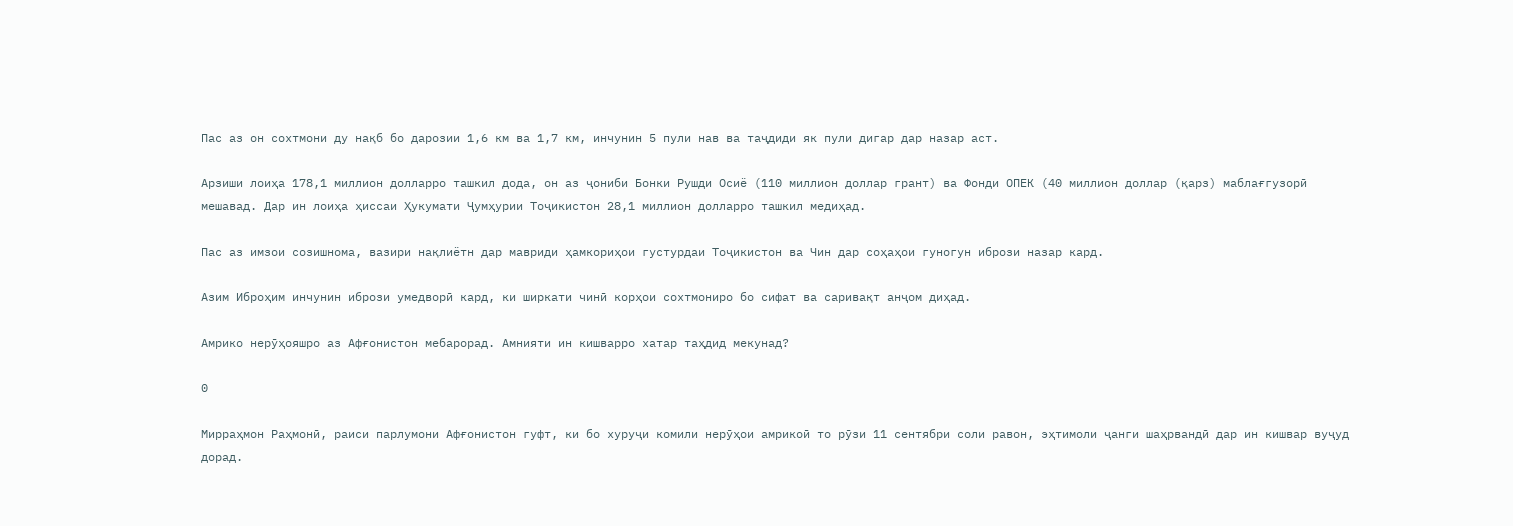Пас аз он сохтмони ду нақб бо дарозии 1,6 км ва 1,7 км, инчунин 5 пули нав ва таҷдиди як пули дигар дар назар аст.

Арзиши лоиҳа 178,1 миллион долларро ташкил дода, он аз ҷониби Бонки Рушди Осиё (110 миллион доллар грант) ва Фонди ОПЕК (40 миллион доллар (қарз) маблағгузорӣ мешавад. Дар ин лоиҳа ҳиссаи Ҳукумати Ҷумҳурии Тоҷикистон 28,1 миллион долларро ташкил медиҳад.

Пас аз имзои созишнома, вазири нақлиётн дар мавриди ҳамкориҳои густурдаи Тоҷикистон ва Чин дар соҳаҳои гуногун ибрози назар кард.

Азим Иброҳим инчунин ибрози умедворӣ кард, ки ширкати чинӣ корҳои сохтмониро бо сифат ва саривақт анҷом диҳад.

Амрико нерӯҳояшро аз Афғонистон мебарорад. Амнияти ин кишварро хатар таҳдид мекунад?

0

Мирраҳмон Раҳмонӣ, раиси парлумони Афғонистон гуфт, ки бо хуруҷи комили нерӯҳои амрикоӣ то рӯзи 11 сентябри соли равон, эҳтимоли ҷанги шаҳрвандӣ дар ин кишвар вуҷуд дорад.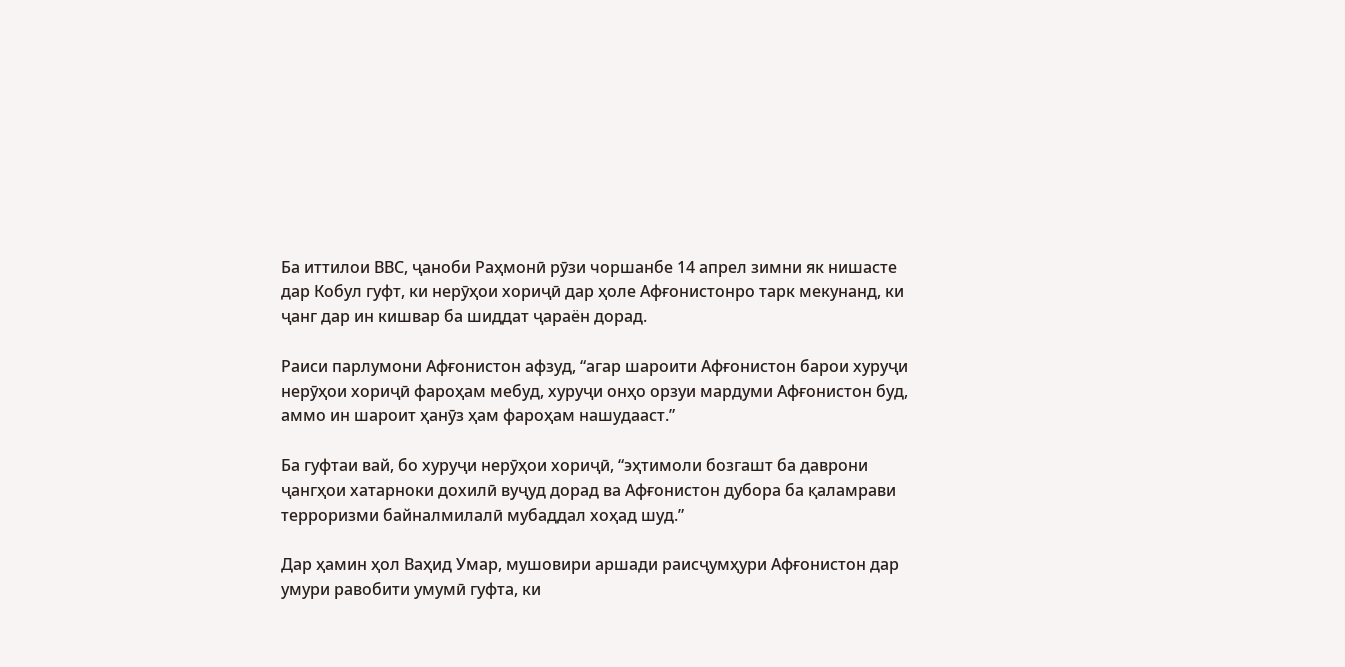Ба иттилои ВВС, ҷаноби Раҳмонӣ рӯзи чоршанбе 14 апрел зимни як нишасте дар Кобул гуфт, ки нерӯҳои хориҷӣ дар ҳоле Афғонистонро тарк мекунанд, ки ҷанг дар ин кишвар ба шиддат ҷараён дорад.

Раиси парлумони Афғонистон афзуд, “агар шароити Афғонистон барои хуруҷи нерӯҳои хориҷӣ фароҳам мебуд, хуруҷи онҳо орзуи мардуми Афғонистон буд, аммо ин шароит ҳанӯз ҳам фароҳам нашудааст.”

Ба гуфтаи вай, бо хуруҷи нерӯҳои хориҷӣ, “эҳтимоли бозгашт ба даврони ҷангҳои хатарноки дохилӣ вуҷуд дорад ва Афғонистон дубора ба қаламрави терроризми байналмилалӣ мубаддал хоҳад шуд.”

Дар ҳамин ҳол Ваҳид Умар, мушовири аршади раисҷумҳури Афғонистон дар умури равобити умумӣ гуфта, ки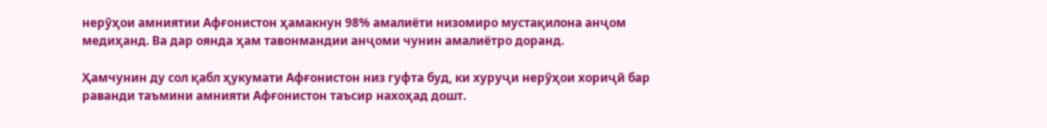нерӯҳои амниятии Афғонистон ҳамакнун 98% амалиёти низомиро мустақилона анҷом медиҳанд. Ва дар оянда ҳам тавонмандии анҷоми чунин амалиётро доранд.

Ҳамчунин ду сол қабл ҳукумати Афғонистон низ гуфта буд, ки хуруҷи нерӯҳои хориҷӣ бар раванди таъмини амнияти Афғонистон таъсир нахоҳад дошт.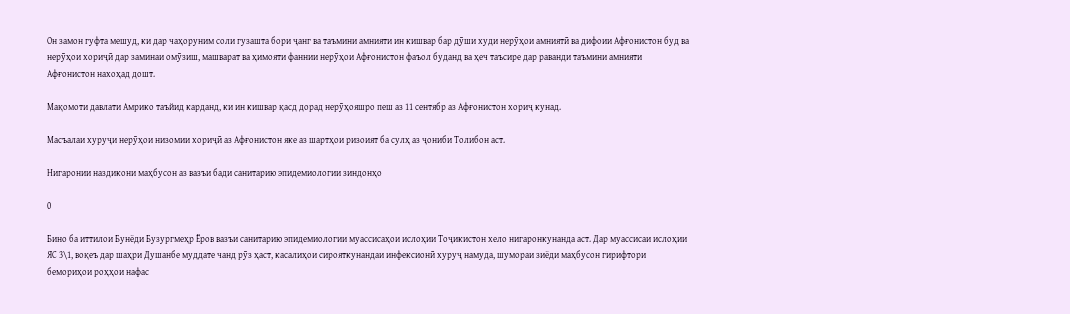Он замон гуфта мешуд, ки дар чаҳоруним соли гузашта бори ҷанг ва таъмини амнияти ин кишвар бар дӯши худи нерӯҳои амниятӣ ва дифоии Афғонистон буд ва нерӯҳои хориҷӣ дар заминаи омӯзиш, машварат ва ҳимояти фаннии нерӯҳои Афғонистон фаъол буданд ва ҳеч таъсире дар раванди таъмини амнияти Афғонистон нахоҳад дошт.

Мақомоти давлати Амрико таъйид карданд, ки ин кишвар қасд дорад нерӯҳояшро пеш аз 11 сентябр аз Афғонистон хориҷ кунад.

Масъалаи хуруҷи нерӯҳои низомии хориҷӣ аз Афғонистон яке аз шартҳои ризоият ба сулҳ аз ҷониби Толибон аст.

Нигаронии наздикони маҳбусон аз вазъи бади санитарию эпидемиологии зиндонҳо

0

Бино ба иттилои Бунёди Бузургмеҳр Ёров вазъи санитарию эпидемиологии муассисаҳои ислоҳии Тоҷикистон хело нигаронкунанда аст. Дар муассисаи ислоҳии ЯС 3\1, воқеъ дар шаҳри Душанбе муддате чанд рӯз ҳаст, касалиҳои сирояткунандаи инфексионӣ хуруҷ намуда, шумораи зиёди маҳбусон гирифтори бемориҳои роҳҳои нафас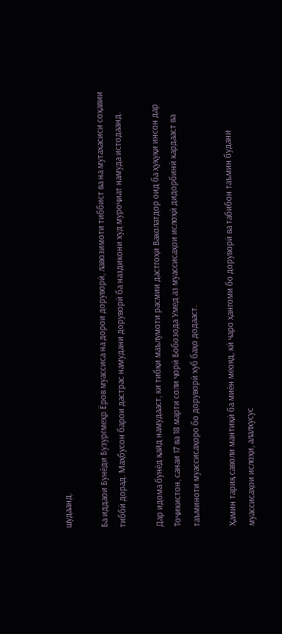шудаанд.

Ба иддаои Бунёди Бузургмеҳр Ёров муассиса на дорои доруворӣ, лавозимоти тиббист ва на мутахасиси соҳавии тиббӣ дорад. Маҳбусон барои дастрас намудани доруворӣ ба наздикони худ муроҷиат намуда истодаанд.

Дар идома бунёд қайд намудааст, ки тибқи маълумоти расмии дастгоҳи Ваколатдор оид ба ҳуқуқи инсон дар Тоҷикистон, санаи 17 ва 18 марти соли ҷорӣ Бобозода Умед аз муассисаҳои ислоҳӣ дидорбинӣ кардааст ва таъминоти муассисаҳоро бо доруворӣ хуб баҳо додааст.

Ҳамин тариқ саволи мантиқӣ ба миён меояд, кӣ чаро ҳангоми бо доруворӣ ва табибон таъмин будани муассисаҳои ислоҳи, алалхусус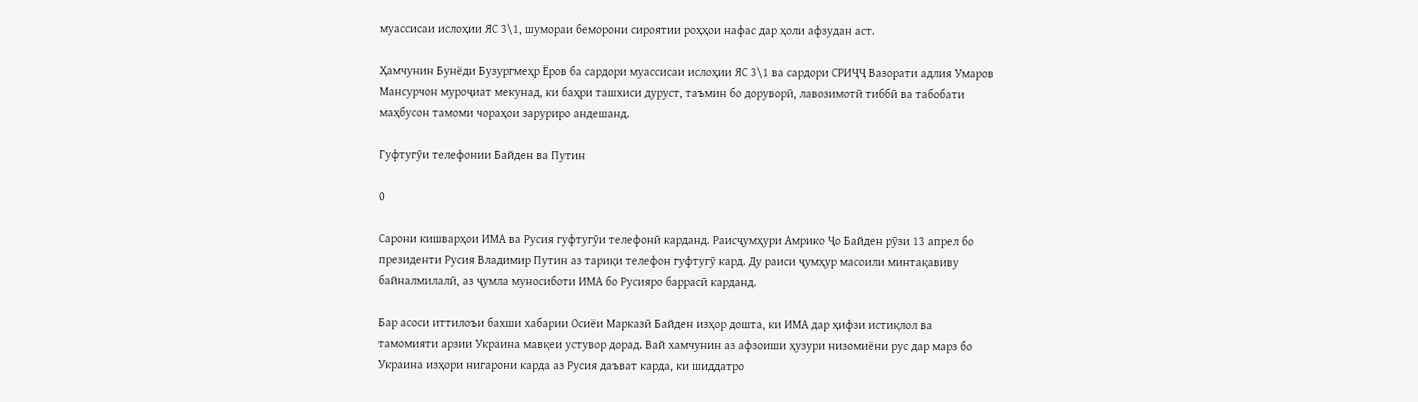муассисаи ислоҳии ЯС 3\1, шумораи беморони сироятии роҳҳои нафас дар ҳоли афзудан аст.

Ҳамчунин Бунёди Бузургмеҳр Ёров ба сардори муассисаи ислоҳии ЯС 3\1 ва сардори СРИҶҶ Вазорати адлия Умаров Мансурчон муроҷиат мекунад, ки баҳри ташхиси дуруст, таъмин бо доруворӣ, лавозимотӣ тиббӣ ва табобати маҳбусон тамоми чораҳои заруриро андешанд.

Гуфтугӯи телефонии Байден ва Путин

0

Сарони кишварҳои ИМА ва Русия гуфтугӯи телефонӣ карданд. Раисҷумҳури Амрико Ҷо Байден рӯзи 13 апрел бо президенти Русия Владимир Путин аз тариқи телефон гуфтугӯ кард. Ду раиси ҷумҳур масоили минтақавиву байналмилалӣ, аз ҷумла муносиботи ИМА бо Русияро баррасӣ карданд.

Бар асоси иттилоъи бахши хабарии Осиёи Марказӣ Байден изҳор дошта, ки ИМА дар ҳифзи истиқлол ва тамомияти арзии Украина мавқеи устувор дорад. Вай хамчунин аз афзоиши ҳузури низомиёни рус дар марз бо Украина изҳори нигарони карда аз Русия даъват карда, ки шиддатро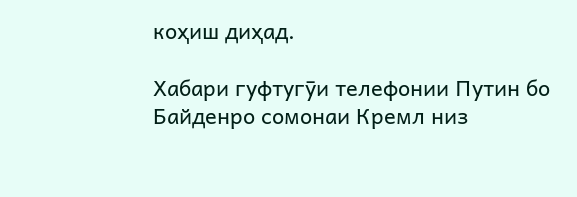коҳиш диҳад.

Хабари гуфтугӯи телефонии Путин бо Байденро сомонаи Кремл низ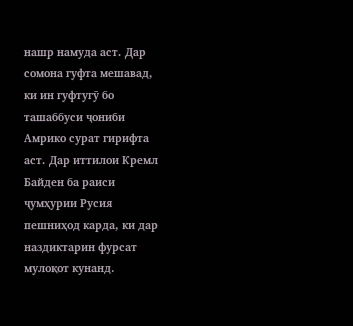нашр намуда аст. Дар сомона гуфта мешавад, ки ин гуфтугӯ бо ташаббуси ҷониби Амрико сурат гирифта аст. Дар иттилои Кремл Байден ба раиси ҷумҳурии Русия пешниҳод карда, ки дар наздиктарин фурсат мулоқот кунанд.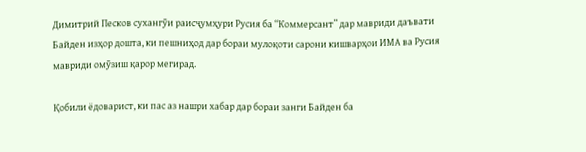Димитрий Песков сухангӯи раисҷумҳури Русия ба “Коммерсант” дар мавриди даъвати Байден изҳор дошта, ки пешниҳод дар бораи мулоқоти сарони кишварҳои ИМА ва Русия мавриди омӯзиш қарор мегирад.

Қобили ёдоварист, ки пас аз нашри хабар дар бораи занги Байден ба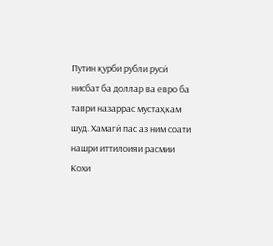Путин қурби рубли русӣ нисбат ба доллар ва евро ба таври назаррас мустаҳкам шуд. Хамагӣ пас аз ним соати нашри иттилоияи расмии Кохи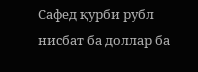Сафед қурби рубл нисбат ба доллар ба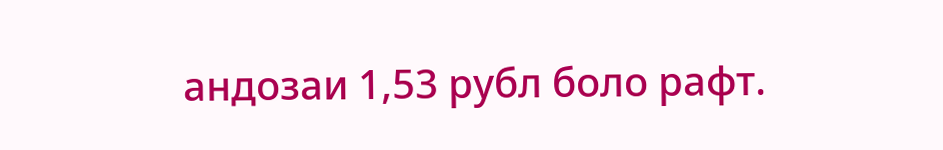андозаи 1,53 рубл боло рафт.